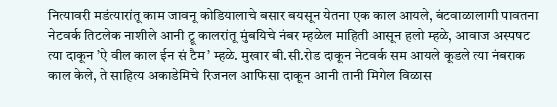नित्यावरी मडंत्यारांतू काम जावनू कोडियालाचे बसार बयसून येतना एक काल आयले, बंटवाळालागी पावतना नेटवर्क तिटलेक नाशीले आनी ट्रू कालरांतू मुंबयिचे नंबर म्हळेल माहिती आसून हलो म्हळे, आवाज अस्पषट त्या दाकून ’ऐ वील काल ईन सं टैम’ म्हळे. मुखार बी.सी.रोड दाकून नेटवर्क सम आयले कूडले त्या नंबराक काल केले, ते साहित्य अकाडेमिचे रिजनल आफिसा दाकून आनी तानी मिगेल विळास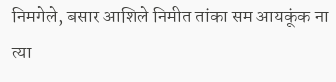निमगेले, बसार आशिले निमीत तांका सम आयकूंक ना त्या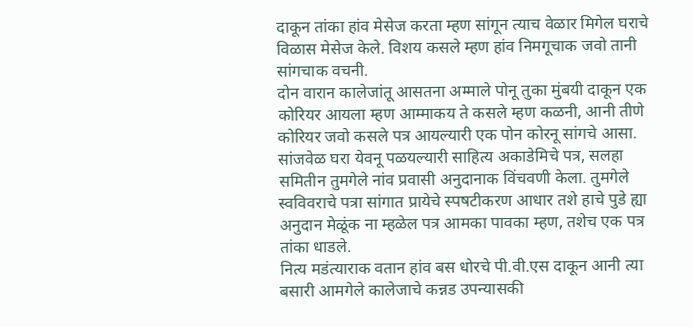दाकून तांका हांव मेसेज करता म्हण सांगून त्याच वेळार मिगेल घराचे विळास मेसेज केले. विशय कसले म्हण हांव निमगूचाक जवो तानी सांगचाक वचनी.
दोन वारान कालेजांतू आसतना अम्माले पोनू तुका मुंबयी दाकून एक कोरियर आयला म्हण आम्माकय ते कसले म्हण कळनी, आनी तीणे कोरियर जवो कसले पत्र आयल्यारी एक पोन कोरनू सांगचे आसा. सांजवेळ घरा येवनू पळयल्यारी साहित्य अकाडेमिचे पत्र, सलहा समितीन तुमगेले नांव प्रवासी अनुदानाक विंचवणी केला. तुमगेले स्वविवराचे पत्रा सांगात प्रायेचे स्पषटीकरण आधार तशे हाचे पुडे ह्या अनुदान मेळूंक ना म्हळेल पत्र आमका पावका म्हण, तशेच एक पत्र तांका धाडले.
नित्य मडंत्याराक वतान हांव बस धोरचे पी.वी.एस दाकून आनी त्या बसारी आमगेले कालेजाचे कन्नड उपन्यासकी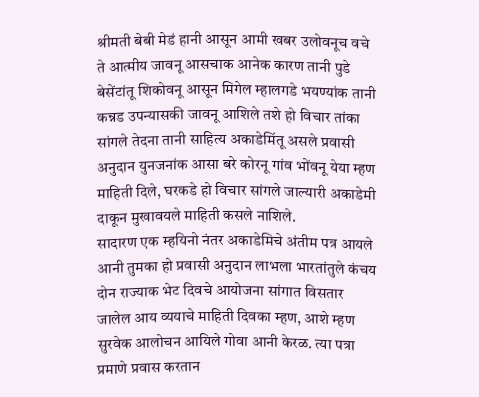श्रीमती बेबी मेडं हानी आसून आमी खबर उलोवनूच वचे ते आत्मीय जावनू आसचाक आनेक कारण तानी पुडे बेसेंटांतू शिकोवनू आसून मिगेल म्हालगडे भयण्यांक तानी कन्नड उपन्यासकी जावनू आशिले तशे हो विचार तांका सांगले तेदना तानी साहित्य अकाडेमिंतू असले प्रवासी अनुदान युनजनांक आसा बरे कोरनू गांव भोंवनू येया म्हण माहिती दिले, घरकडे हो विचार सांगले जाल्यारी अकाडेमी दाकून मुखावयले माहिती कसले नाशिले.
सादारण एक म्हयिनो नंतर अकाडेमिचे अंतीम पत्र आयले आनी तुमका हो प्रवासी अनुदान लाभला भारतांतुले कंचय दोन राज्याक भेट दिवचे आयोजना सांगात विसतार जालेल आय व्ययाचे माहिती दिवका म्हण, आशे म्हण सुरवेक आलोचन आयिले गोवा आनी केरळ. त्या पत्रा प्रमाणे प्रवास करतान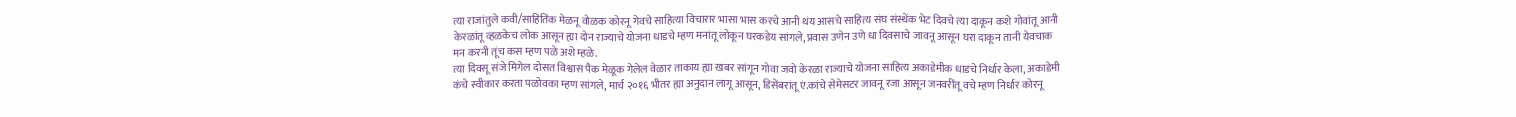त्या राजांतुले कवी/साहितिंक मेळनू वोळक कोरनू गेवचे साहित्या विचारार भासा भास करचे आनी थंय आसचे साहित्य संघ संस्थेंक भेट दिवचे त्या दाकून कशे गोवांतू आनी केरळांतू व्हळकेच लोक आसून ह्या दोन राज्याचे योजना धाडचे म्हण मनांतू लोकून घरकडेय सांगले, प्रवास उणेन उणे धा दिवसाचे जावनू आसून घरा दाकून तानी येवचाक मन करनी तूंच कस म्हण पळे अशे म्हळे.
त्या दिवसू संजे मिगेल दोसत विश्वास पैक मेळूक गेलेल वेळार ताकाय ह्या खबर सांगून गोवा जवो केरळा राज्याचे योजना साहित्य अकाडेमीक धाडचे निर्धार केला, अकाडेमी कंचे स्वीकार करता पळोवका म्हण सांगले, मार्च २०१६ भीतर ह्या अनुदान लागू आसून, डिसेंबरांतू एं.कांचे सेमेसटर जावनू रजा आसून जनवरींतू वचे म्हण निर्धार कोरनू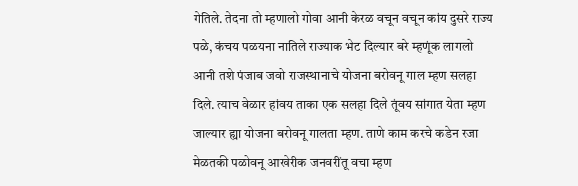गेतिले. तेदना तो म्हणालो गोवा आनी केरळ वचून वचून कांय दुसरे राज्य पळे, कंचय पळयना नातिले राज्याक भेट दिल्यार बरे म्हणूंक लागलो आनी तशे पंजाब जवो राजस्थानाचे योजना बरोवनू गाल म्हण सलहा दिले. त्याच वेळार हांवय ताका एक सलहा दिले तूंवय सांगात येता म्हण जाल्यार ह्या योजना बरोवनू गालता म्हण. ताणे काम करचे कडेन रजा मेळतकी पळोवनू आखेरीक जनवरींतू वचा म्हण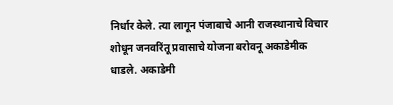निर्धार केले. त्या लागून पंजाबाचे आनी राजस्थानाचे विचार शोधून जनवरिंतू प्रवासाचे योजना बरोवनू अकाडेमीक धाडले. अकाडेमी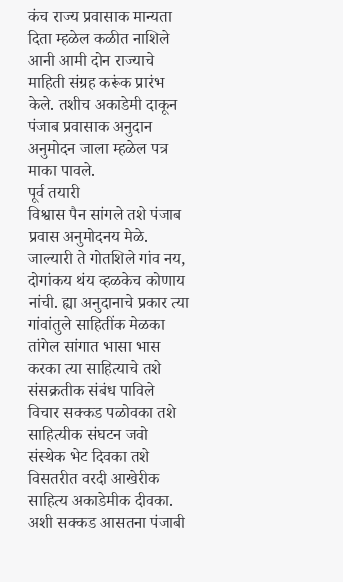कंच राज्य प्रवासाक मान्यता दिता म्हळेल कळीत नाशिले आनी आमी दोन राज्याचे माहिती संग्रह करूंक प्रारंभ केले. तशीच अकाडेमी दाकून पंजाब प्रवासाक अनुदान अनुमोदन जाला म्हळेल पत्र माका पावले.
पूर्व तयारी
विश्वास पैन सांगले तशे पंजाब प्रवास अनुमोदनय मेळे. जाल्यारी ते गोतशिले गांव नय, दोगांकय थंय व्हळकेच कोणाय नांची. ह्या अनुदानाचे प्रकार त्या गांवांतुले साहितींक मेळका तांगेल सांगात भासा भास करका त्या साहित्याचे तशे संसक्रतीक संबंध पाविले विचार सक्कड पळोवका तशे साहित्यीक संघटन जवो संस्थेक भेट दिवका तशे विसतरीत वरदी आखेरीक साहित्य अकाडेमीक दीवका. अशी सक्कड आसतना पंजाबी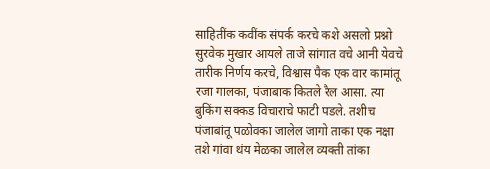साहितींक कवींक संपर्क करचे कशे असलो प्रश्नो सुरवेक मुखार आयले ताजे सांगात वचे आनी येवचे तारीक निर्णय करचे, विश्वास पैक एक वार कामांतू रजा गालका, पंजाबाक कितले रैल आसा. त्या बुकिंग सक्कड विचाराचे फाटी पडले. तशीच पंजाबांतू पळोवका जालेल जागो ताका एक नक्षा तशे गांवा थंय मेळका जालेल व्यक्ती तांका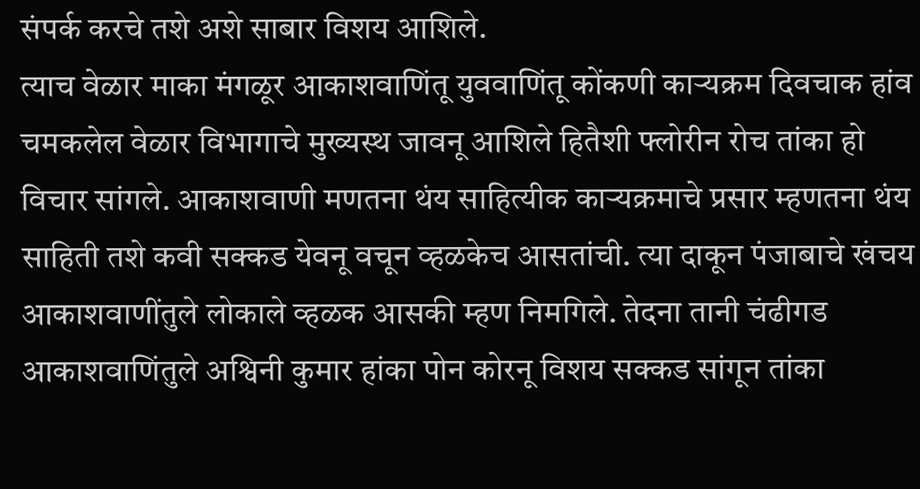संपर्क करचे तशे अशे साबार विशय आशिले.
त्याच वेळार माका मंगळूर आकाशवाणिंतू युववाणिंतू कोंकणी काऱ्यक्रम दिवचाक हांव चमकलेल वेळार विभागाचे मुख्यस्थ जावनू आशिले हितैशी फ्लोरीन रोच तांका हो विचार सांगले. आकाशवाणी मणतना थंय साहित्यीक काऱ्यक्रमाचे प्रसार म्हणतना थंय साहिती तशे कवी सक्कड येवनू वचून व्हळकेच आसतांची. त्या दाकून पंजाबाचे खंचय आकाशवाणींतुले लोकाले व्हळक आसकी म्हण निमगिले. तेदना तानी चंढीगड आकाशवाणिंतुले अश्विनी कुमार हांका पोन कोरनू विशय सक्कड सांगून तांका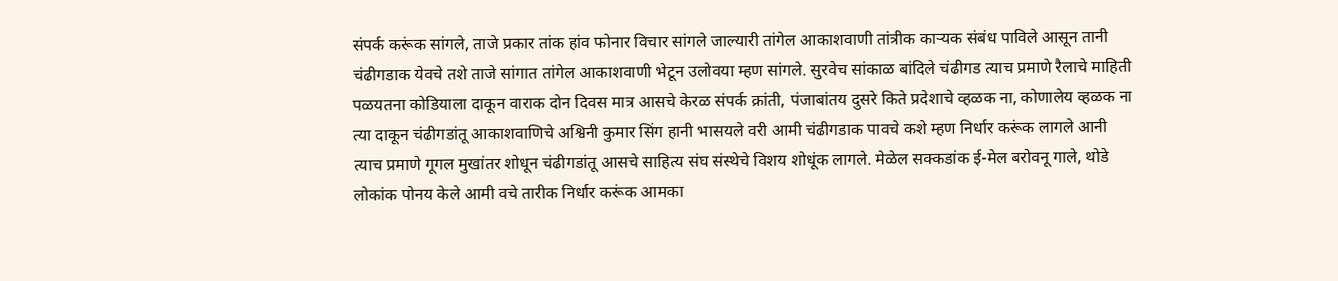संपर्क करूंक सांगले, ताजे प्रकार तांक हांव फोनार विचार सांगले जाल्यारी तांगेल आकाशवाणी तांत्रीक काऱ्यक संबंध पाविले आसून तानी चंढीगडाक येवचे तशे ताजे सांगात तांगेल आकाशवाणी भेटून उलोवया म्हण सांगले. सुरवेच सांकाळ बांदिले चंढीगड त्याच प्रमाणे रैलाचे माहिती पळयतना कोडियाला दाकून वाराक दोन दिवस मात्र आसचे केरळ संपर्क क्रांती, पंजाबांतय दुसरे किते प्रदेशाचे व्हळक ना, कोणालेय व्हळक ना त्या दाकून चंढीगडांतू आकाशवाणिचे अश्विनी कुमार सिंग हानी भासयले वरी आमी चंढीगडाक पावचे कशे म्हण निर्धार करूंक लागले आनी त्याच प्रमाणे गूगल मुखांतर शोधून चंढीगडांतू आसचे साहित्य संघ संस्थेचे विशय शोधूंक लागले. मेळेल सक्कडांक ई-मेल बरोवनू गाले, थोडे लोकांक पोनय केले आमी वचे तारीक निर्धार करूंक आमका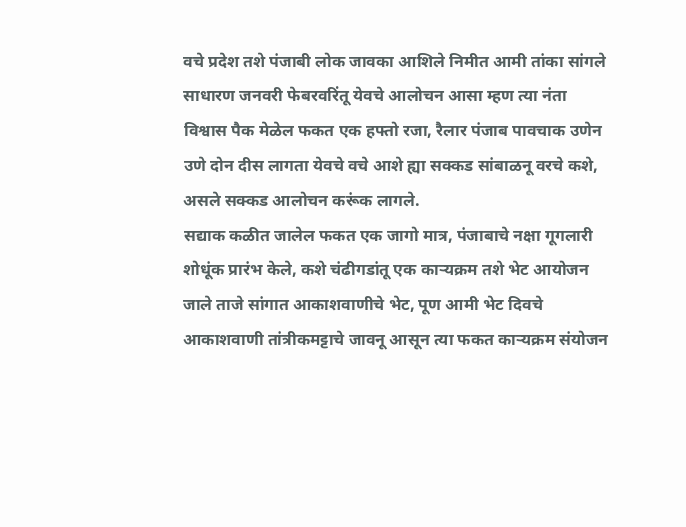वचे प्रदेश तशे पंजाबी लोक जावका आशिले निमीत आमी तांका सांगले साधारण जनवरी फेबरवरिंतू येवचे आलोचन आसा म्हण त्या नंता विश्वास पैक मेळेल फकत एक हफ्तो रजा, रैलार पंजाब पावचाक उणेन उणे दोन दीस लागता येवचे वचे आशे ह्या सक्कड सांबाळनू वरचे कशे, असले सक्कड आलोचन करूंक लागले.
सद्याक कळीत जालेल फकत एक जागो मात्र, पंजाबाचे नक्षा गूगलारी शोधूंक प्रारंभ केले, कशे चंढीगडांतू एक काऱ्यक्रम तशे भेट आयोजन जाले ताजे सांगात आकाशवाणीचे भेट, पूण आमी भेट दिवचे आकाशवाणी तांत्रीकमट्टाचे जावनू आसून त्या फकत काऱ्यक्रम संयोजन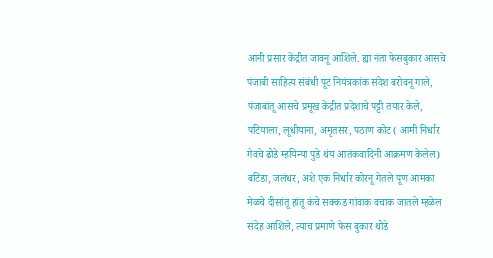आनी प्रसार केंद्रीत जावनू आशिले. ह्या नंता फेसबुकार आसचे पंजाबी साहित्य संबंधी पूट नियंत्रकांक संदेश बरोवनू गाले, पंजाबांतू आसचे प्रमूख केंद्रीत प्रदेशाचे पट्टी तयार केले, पटियाला, लूधीयाना, अमृतसर, पठाण कोट ( आमी निर्धार गेवचे ढोडे म्हयिन्या पुडे थंय आतंकवादिनी आक्रमण केलेल) बटिंडा, जलंधर, अशे एक निर्धार कोरनू गेतले पूण आमका मेळचे दीसांतू हांतू कंचे सक्कड गांवाक वचाक जातले म्हळेल संदेह आशिले, त्याच प्रमाणे फेस बुकार थोडे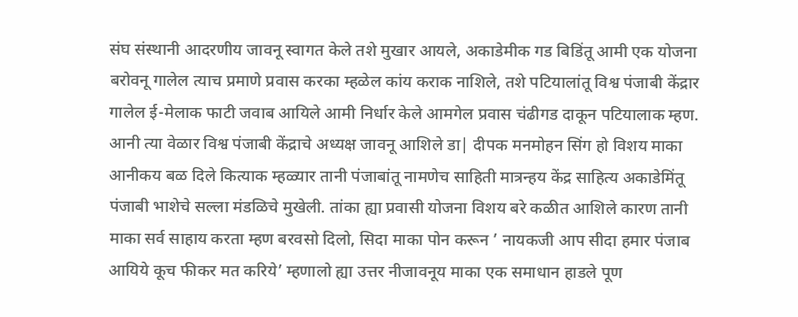संघ संस्थानी आदरणीय जावनू स्वागत केले तशे मुखार आयले, अकाडेमीक गड बिडिंतू आमी एक योजना बरोवनू गालेल त्याच प्रमाणे प्रवास करका म्हळेल कांय कराक नाशिले, तशे पटियालांतू विश्व पंजाबी केंद्रार गालेल ई-मेलाक फाटी जवाब आयिले आमी निर्धार केले आमगेल प्रवास चंढीगड दाकून पटियालाक म्हण. आनी त्या वेळार विश्व पंजाबी केंद्राचे अध्यक्ष जावनू आशिले डा| दीपक मनमोहन सिंग हो विशय माका आनीकय बळ दिले कित्याक म्हळ्यार तानी पंजाबांतू नामणेच साहिती मात्रन्हय केंद्र साहित्य अकाडेमिंतू पंजाबी भाशेचे सल्ला मंडळिचे मुखेली. तांका ह्या प्रवासी योजना विशय बरे कळीत आशिले कारण तानी माका सर्व साहाय करता म्हण बरवसो दिलो, सिदा माका पोन करून ’ नायकजी आप सीदा हमार पंजाब आयिये कूच फीकर मत करिये’ म्हणालो ह्या उत्तर नीजावनूय माका एक समाधान हाडले पूण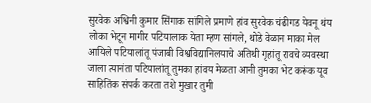सुरवेक अश्विनी कुमार सिंगाक सांगिले प्रमाणे हांव सुरवेक चंढीगड येवनू थंय लोका भेटून मागीर पटियालाक येता म्हण सांगले, थोडे वेळान माका मेल आयिले पटियालांतू पंजाबी विश्वविद्यानिलयाचे अतिथी गृहांतू रावचे व्यवस्था जाला त्यानंता पटियालांतू तुमका हांवय मेळता आनी तुमका भेट करूंक यूव साहितिंक संपर्क करता तशे मुखार तुमी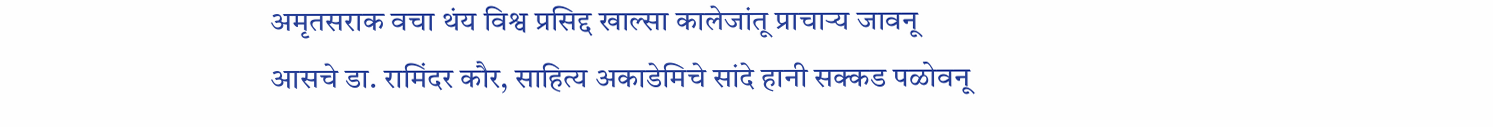अमृतसराक वचा थंय विश्व प्रसिद्द खाल्सा कालेजांतू प्राचाऱ्य जावनू आसचे डा. रामिंदर कौर, साहित्य अकाडेमिचे सांदे हानी सक्कड पळोवनू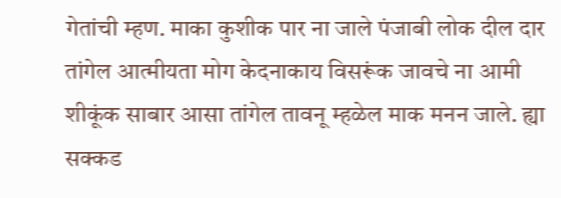गेतांची म्हण. माका कुशीक पार ना जाले पंजाबी लोक दील दार तांगेल आत्मीयता मोग केदनाकाय विसरूंक जावचे ना आमी शीकूंक साबार आसा तांगेल तावनू म्हळेल माक मनन जाले. ह्या सक्कड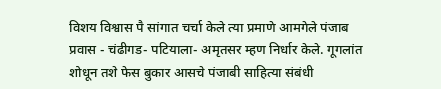विशय विश्वास पै सांगात चर्चा केले त्या प्रमाणे आमगेले पंजाब प्रवास - चंढीगड- पटियाला- अमृतसर म्हण निर्धार केले. गूगलांत शोधून तशे फेस बुकार आसचे पंजाबी साहित्या संबंधी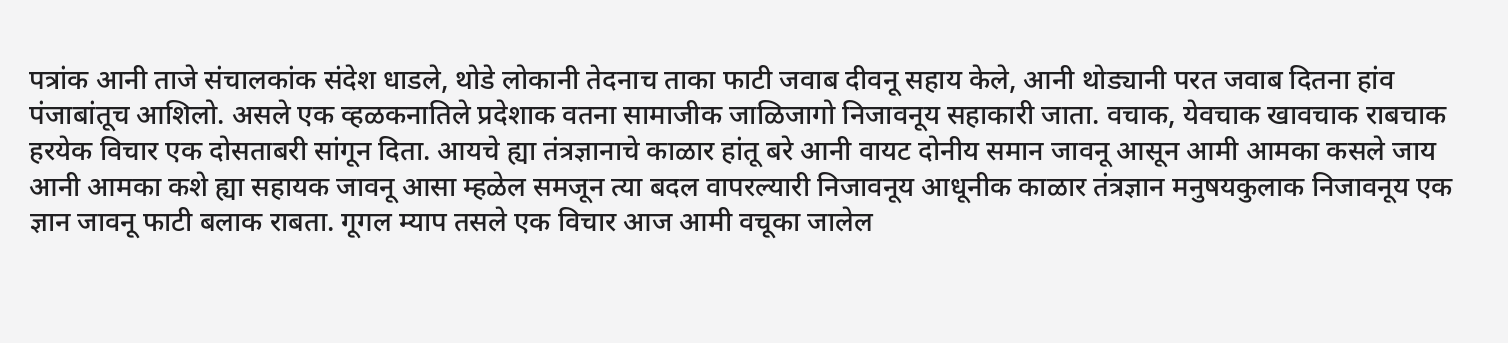पत्रांक आनी ताजे संचालकांक संदेश धाडले, थोडे लोकानी तेदनाच ताका फाटी जवाब दीवनू सहाय केले, आनी थोड्यानी परत जवाब दितना हांव पंजाबांतूच आशिलो. असले एक व्हळकनातिले प्रदेशाक वतना सामाजीक जाळिजागो निजावनूय सहाकारी जाता. वचाक, येवचाक खावचाक राबचाक हरयेक विचार एक दोसताबरी सांगून दिता. आयचे ह्या तंत्रज्ञानाचे काळार हांतू बरे आनी वायट दोनीय समान जावनू आसून आमी आमका कसले जाय आनी आमका कशे ह्या सहायक जावनू आसा म्हळेल समजून त्या बदल वापरल्यारी निजावनूय आधूनीक काळार तंत्रज्ञान मनुषयकुलाक निजावनूय एक ज्ञान जावनू फाटी बलाक राबता. गूगल म्याप तसले एक विचार आज आमी वचूका जालेल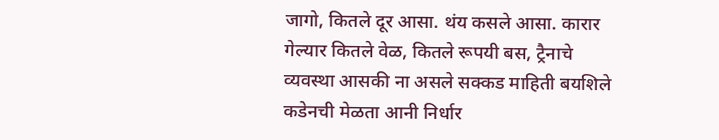जागो, कितले दूर आसा. थंय कसले आसा. कारार गेल्यार कितले वेळ, कितले रूपयी बस, ट्रैनाचे व्यवस्था आसकी ना असले सक्कड माहिती बयशिले कडेनची मेळता आनी निर्धार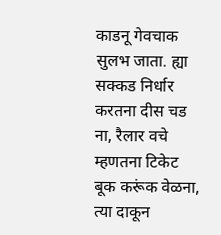काडनू गेवचाक सुलभ जाता. ह्या सक्कड निर्धार करतना दीस चड ना, रैलार वचे म्हणतना टिकेट बूक करूंक वेळना, त्या दाकून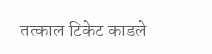तत्काल टिकेट काडले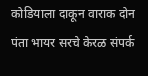कोडियाला दाकून वाराक दोन पंता भायर सरचे केरळ संपर्क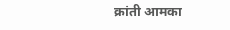क्रांती आमका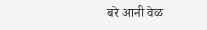बरे आनी वेळ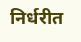निर्धरीत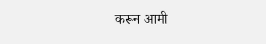करून आमी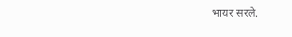भायर सरले.